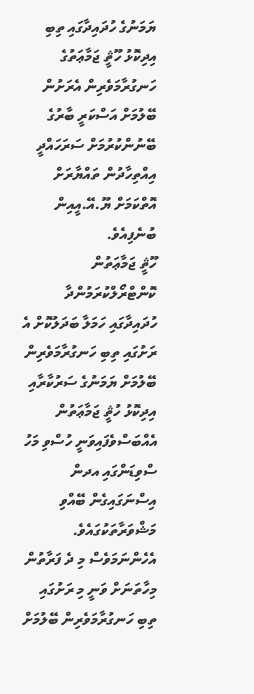ޔަމަނުގެ ހުދައިދާގައި ތިބި އިދިކޮޅު ހޫޘީ ޖަމާޢަތުގެ ހަނގުރާމަވެރިން އެރަށުން ބޭލުމަށް އަސްކަރީ ބާރުގެ ބޭނުންކުރުމަށް ސަރަހައްދީ އިއްތިހާދުން ތައްޔާރަށް އޮތްކަމަށް ޔޫ.އޭ.އީއިން ބުނެފިއެވެ.
ހޫޘީ ޖަމާޢަތުން ކޮންޓްރޯލްކުރަމުންދާ ހުދައިދާގައި ހަމަލާ ބަދަލުކޮށް އެ ރަށުގައި ތިބި ހަނގުރާމަވެރިން ބޭލުމަށް ޔަމަނުގެ ސަރުކާރާއި އިދިކޮޅު ހުޘީ ޖަމާޢަތުން އެއްބަސްވެފައިވަނީ ހުސްވި މަހު ސްވިޑަންގައި އދން އިސްނަގައިގެން ބޭއްވި މަޝްވަރާތަކުގައެވެ.
އެހެންނަމަވެސް މި ދެ ފަރާތުން މިހާތަނަށް ވަނީ މި ރަށުގައި ތިބި ހަނގުރާމަވެރިން ބޭލުމަށް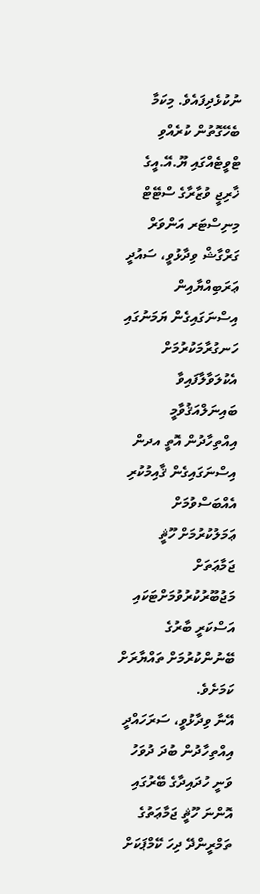ނުކުޅެދިފައެވެ. މިކަމާ ބެހޭގޮތުން ކުރެއްވި ޓްވީޓެއްގައި ޔޫ.އޭ.އީގެ ޚާރިޖީ ވުޒާރާގެ ސްޓޭޓް މިނިސްޓަރ އަންވަރް ގަރްގާޝް ވިދާޅުވީ، ސައުދީ ޢަރަބިއްޔާއިން އިސްނަގައިގެން ޔަމަނުގައި ހަނގުރާމަކުރުމަށް އެކުލަވާލާފައިވާ ބައިނަލްއަޤުވާމީ އިއްތިހާދުން އޮތީ އދން އިސްނަގައިގެން ޤާއިމުކުރި އެއްބަސްވުމަށް ޢަމަލުކުރުމަށް ހޫޘީ ޖަމާޢަތަށް މަޖުބޫރުކުރުވުމަށްޓަކައި އަސްކަރީ ބާރުގެ ބޭނުންކުރުމަށް ތައްޔާރަށް ކަމަށެވެ.
އޭނާ ވިދާޅުވީ، ސަރަހައްދީ އިއްތިހާދުން ބުދަ ދުވަހު ވަނީ ހުދައިދާގެ ބޭރުގައި އޮންނަ ހޫޘީ ޖަމާޢަތުގެ ތަމްރީންދޭ ދިހަ ކޭމްޕަކަށް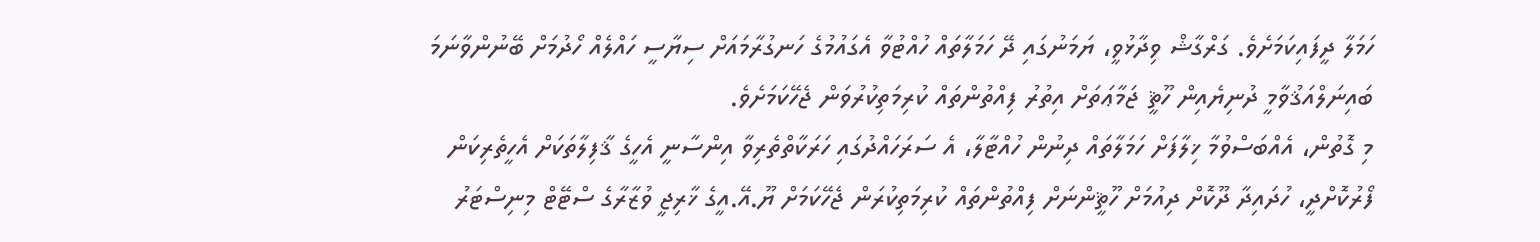ހަމަލާ ދީފައިކަމަށެވެ. ގަރްގާޝް ވިދާޅުވީ، ޔަމަނުގައި ދޭ ހަމަލާތައް ހުއްޓުވާ އެގައުމުގެ ހަނގުރާމައަށް ސިޔާސީ ހައްލެއް ހޯދުމަށް ބޭނުންވާނަމަ ބައިނަލްއަޤުވާމީ ދުނިޔެއިން ހޫޘީ ޖަމާޢަތަށް އިތުރު ފިއްތުންތައް ކުރިމަތިކުރުވަން ޖެހޭކަމަށެވެ.
މި ގޮތުން، އެއްބަސްވުމާ ޚިލާފަށް ހަމަލާތައް ދިނުން ހުއްޓާލާ، އެ ސަރަހައްދުގައި ހަރަކާތްތެރިވާ އިންސާނީ އެހީގެ ޤާފިލާތަކަށް އެހީތެރިކަން ފޯރުކޮށްދީ، ހުދައިދާ ދޫކޮށް ދިއުމަށް ހޫޘީންނަށް ފިއްތުންތައް ކުރިމަތިކުރަން ޖެހޭކަމަށް ޔޫ.އޭ.އީގެ ޚާރިޖީ ވުޒާރާގެ ސްޓޭޓް މިނިސްޓަރު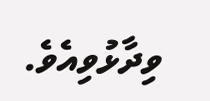ވިދާޅުވިއެވެ.